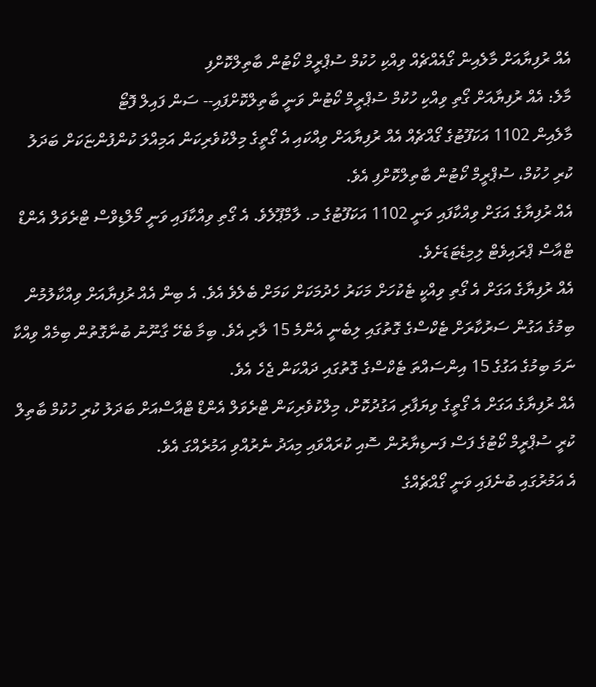އެއް ރުފިޔާއަށް މާލެއިން ގޯއެއްޗެއް ވިއްކި ހުކުމް ސުޕްރީމް ކޯޓުން ބާތިލްކޮށްފި
މާލެ: އެއް ރުފިޔާއަށް ގޯތި ވިއްކި ހުކުމް ސުޕްރީމް ކޯޓުން ވަނީ ބާތިލްކޮށްފައި-- ސަން ފައިލް ފޮޓޯ
މާލެއިން 1102 އަކަފޫޓުގެ ގޯއްޗެއް އެއް ރުފިޔާއަށް ވިއްކައި އެ ގޯތީގެ މިލްކުވެރިކަން އަމިއްލަ ކުންފުންޏަކަށް ބަދަލު ކުރި ހުކުމް، ސުޕްރީމް ކޯޓުން ބާތިލްކޮށްފި އެވެ.
އެއް ރުފިޔާގެ އަގަށް ވިއްކާފައި ވަނީ 1102 އަކަފޫޓުގެ މ. ލާމްޕޫލެވެ. އެ ގޯތި ވިއްކާފައި ވަނީ މޯލްޑިވްސް ޓްރެވަލް އެންޑް ޓްއާސް ޕްރައިވެޓް ލިމިޑެޓަޑަށެވެ.
އެއް ރުފިޔާގެ އަގަށް އެ ގޯތި ވިއްކީ ޓެކުހަށް މަކަރު ހެދުމަކަށް ކަމަށް ބެލެވެ އެވެ. އެ ބިން އެއް ރުފިޔާއަށް ވިއްކާލުމުން ބިމުގެ އަގުން ސަރުކާރަށް ޓެކްސްގެ ގޮތުގައި ލިބެނީ އެންމެ 15 ލާރި އެވެ. ބިމާ ބެހޭ ގާނޫނު ބުނާގޮތުން ބިމެއް ވިއްކާ ނަމަ ބިމުގެ އަގުގެ 15 އިންސައްތަ ޓެކްސްގެ ގޮތުގައި ދައްކަން ޖެހެ އެވެ.
އެއް ރުފިޔާގެ އަގަށް އެ ގޯތީގެ ވިޔަފާރި އަގުދުކޮށް، މިލްކުވެރިކަން ޓްރެވަލް އެންޑް ޓްއާސްއަށް ބަދަލު ކުރި ހުކުމް ބާތިލް ކުރީ ސުޕްރީމް ކޯޓުގެ ފަސް ފަނޑިޔާރުން ސޮއި ކުރައްވައި މިއަދު ނެރުއްވި އަމުރެއްގަ އެވެ.
އެ އަމުރުގައި ބުނެފައި ވަނީ ގޯއްޗެއްގެ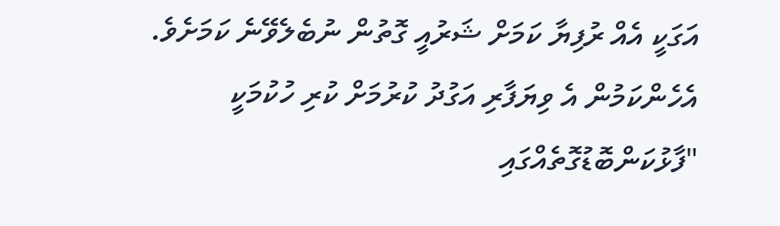އަގަކީ އެއް ރުފިޔާ ކަމަށް ޝަރުއީ ގޮތުން ނުބެލެވޭނެ ކަމަށެވެ. އެހެންކަމުން އެ ވިޔަފާރި އަގުދު ކުރުމަށް ކުރި ހުކުމަކީ "ފާޅުކަންބޮޑުގޮތެއްގައި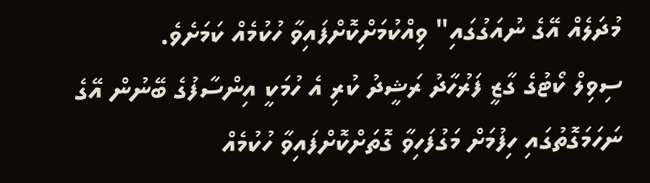މުދަލެއް އޭގެ ނުއަގުގައި" ވިއްކުމަށްކޮށްފައިވާ ހުކުމެއް ކަމަށެވެ.
ސިވިލް ކޯޓުގެ ގާޒީ ފަރުހާދު ރަޝީދު ކުރި އެ ހުމަކީ އިންސާފުގެ ބޭނުން އޭގެ ނަހަމަގޮތުގައި ހިފުމަށް މަގުފަހިވާ ގޮތަށްކޮށްފައިވާ ހުކުމެއް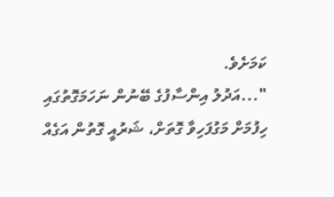ކަމަށެވެ.
"...އަދުލު އިންސާފުގެ ބޭނުން ނަހަމަގޮތުގައި ހިފުމަށް މަގުފަހިވާ ގޮތަށް، ޝަރުއީ ގޮތުން އަގެއް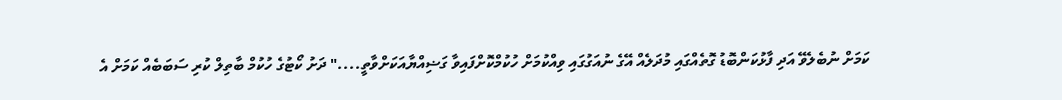ކަމަށް ނުބެލެވޭ އަދި ފާޅުކަންބޮޑު ގޮތެއްގައި މުދަލެއް އޭގެ ނުއަގުގައި ވިއްކުމަށް ހުކުމްކޮށްފައިވާ ގަޟިއްޔާއަކަށްވާތީ...." ދަށު ކޯޓުގެ ހުކުމް ބާތިލް ކުރި ސަބަބެއް ކަމަށް އެ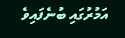އަމުރުގައި ބުނެފައިވެ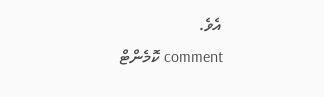އެވެ.
comment ކޮމެންޓް